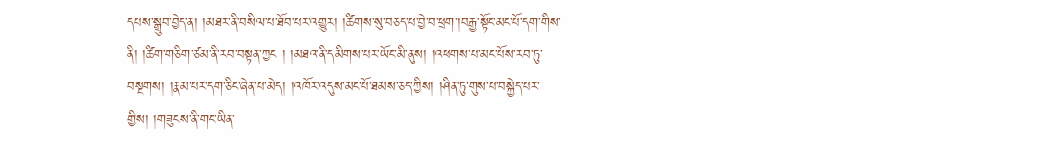དཔས་སྒྲུབ་བྱེད་ན། །མཐར་ནི་བསིལ་པ་ཐོབ་པར་འགྱུར། །ཚིགས་སུ་བཅད་པ་བྱེ་བ་ཕྲག་།བརྒྱ་སྟོང་མང་པོ་དག་གིས་ནི། །ཚིག་གཅིག་ཙམ་ནི་རབ་བསྟན་ཀྱང ། །མཐའ་ནི་དམིགས་པར་ཡོང་མི་ནུས། །འཕགས་པ་མང་པོས་རབ་ཏུ་བསྔགས། །རྣམ་པར་དག་ཅིང་ཞེན་པ་མེད། །འཁོར་འདུས་མང་པོ་ཐམས་ཅད་ཀྱིས། །ཤིན་ཏུ་གུས་པ་བསྐྱེད་པར་གྱིས། །གཟུངས་ནི་གང་ཡིན་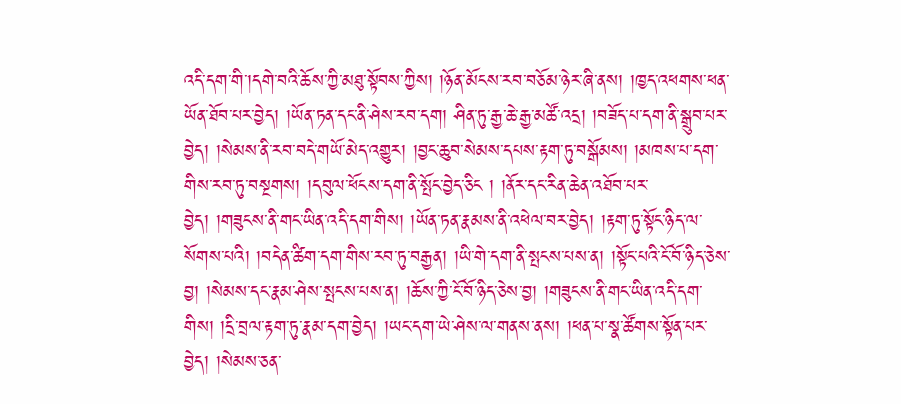འདི་དག་གི་།དགེ་བའི་ཆོས་ཀྱི་མཐུ་སྟོབས་ཀྱིས། །ཉོན་མོངས་རབ་བཅོམ་ཉེར་ཞི་ནས། །ཁྱད་འཕགས་ཕན་ཡོན་ཐོབ་པར་བྱེད། །ཡོན་ཏན་དང་ནི་ཤེས་རབ་དག། ཤིན་ཏུ་རྒྱ་ཆེ་རྒྱ་མཚོ་འདྲ། །བཟོད་པ་དག་ནི་སྒྲུབ་པར་བྱེད། །སེམས་ནི་རབ་བདེ་གཡོ་མེད་འགྱུར། །བྱང་ཆུབ་སེམས་དཔས་རྟག་ཏུ་བསྒོམས། །མཁས་པ་དག་གིས་རབ་ཏུ་བསྔགས། །དབུལ་ཕོངས་དག་ནི་སྤོང་བྱེད་ཅིང ། །ནོར་དང་རིན་ཆེན་འཐོབ་པར་བྱེད། །གཟུངས་ནི་གང་ཡིན་འདི་དག་གིས། །ཡོན་ཏན་རྣམས་ནི་འཕེལ་བར་བྱེད། །རྟག་ཏུ་སྟོང་ཉིད་ལ་སོགས་པའི། །བདེན་ཚིག་དག་གིས་རབ་ཏུ་བརྒྱན། །ཡི་གེ་དག་ནི་སྤངས་པས་ན། །སྟོང་པའི་ངོ་བོ་ཉིད་ཅེས་བྱ། །སེམས་དང་རྣམ་ཤེས་སྤངས་པས་ན། །ཆོས་ཀྱི་ངོ་བོ་ཉིད་ཅེས་བྱ། །གཟུངས་ནི་གང་ཡིན་འདི་དག་གིས། །དྲི་བྲལ་རྟག་ཏུ་རྣམ་དག་བྱེད། །ཡང་དག་ཡེ་ཤེས་ལ་གནས་ནས། །ཕན་པ་སྣ་ཚོགས་སྟོན་པར་བྱེད། །སེམས་ཅན་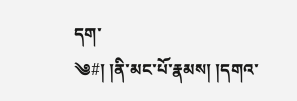དག་
༄#། །ནི་མང་པོ་རྣམས། །དགའ་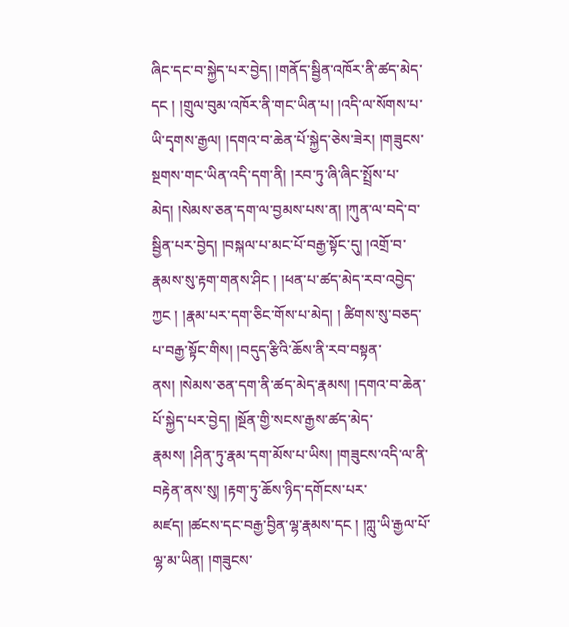ཞིང་དང་བ་སྐྱེད་པར་བྱེད། །གནོད་སྦྱིན་འཁོར་ནི་ཚད་མེད་དང ། །གྲུལ་བུམ་འཁོར་ནི་གང་ཡིན་པ། །འདི་ལ་སོགས་པ་ཡི་དྭགས་རྒྱལ། །དགའ་བ་ཆེན་པོ་སྐྱེད་ཅེས་ཟེར། །གཟུངས་སྔགས་གང་ཡིན་འདི་དག་ནི། །རབ་ཏུ་ཞི་ཞིང་སྤྲོས་པ་མེད། །སེམས་ཅན་དག་ལ་བྱམས་པས་ན། །ཀུན་ལ་བདེ་བ་སྦྱིན་པར་བྱེད། །བསྐལ་པ་མང་པོ་བརྒྱ་སྟོང་དུ། །འགྲོ་བ་རྣམས་སུ་རྟག་གནས་ཤིང ། །ཕན་པ་ཚད་མེད་རབ་འབྱེད་ཀྱང ། །རྣམ་པར་དག་ཅིང་གོས་པ་མེད། ། ཚིགས་སུ་བཅད་པ་བརྒྱ་སྟོང་གིས། །བདུད་རྩིའི་ཆོས་ནི་རབ་བསྟན་ནས། །སེམས་ཅན་དག་ནི་ཚད་མེད་རྣམས། །དགའ་བ་ཆེན་པོ་སྐྱེད་པར་བྱེད། །སྔོན་གྱི་སངས་རྒྱས་ཚད་མེད་རྣམས། །ཤིན་ཏུ་རྣམ་དག་མོས་པ་ཡིས། །གཟུངས་འདི་ལ་ནི་བརྟེན་ནས་སུ། །རྟག་ཏུ་ཆོས་ཉིད་དགོངས་པར་མཛད། །ཚངས་དང་བརྒྱ་བྱིན་ལྷ་རྣམས་དང ། །ཀླུ་ཡི་རྒྱལ་པོ་ལྷ་མ་ཡིན། །གཟུངས་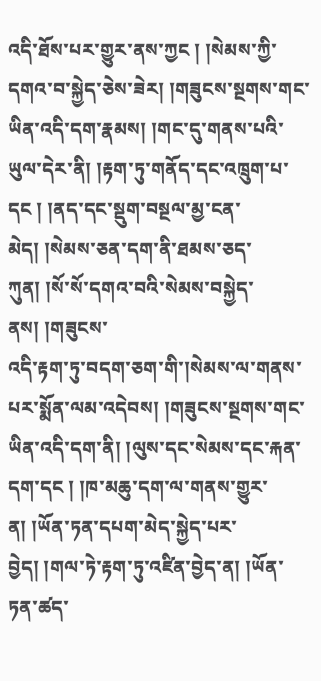འདི་ཐོས་པར་གྱུར་ནས་ཀྱང ། །སེམས་ཀྱི་དགའ་བ་སྐྱེད་ཅེས་ཟེར། །གཟུངས་སྔགས་གང་ཡིན་འདི་དག་རྣམས། །གང་དུ་གནས་པའི་ཡུལ་དེར་ནི། །རྟག་ཏུ་གནོད་དང་འཁྲུག་པ་དང ། །ནད་དང་སྡུག་བསྔལ་མྱ་ངན་མེད། །སེམས་ཅན་དག་ནི་ཐམས་ཅད་ཀུན། །སོ་སོ་དགའ་བའི་སེམས་བསྐྱེད་ནས། །གཟུངས་
འདི་རྟག་ཏུ་བདག་ཅག་གི་།སེམས་ལ་གནས་པར་སྨོན་ལམ་འདེབས། །གཟུངས་སྔགས་གང་ཡིན་འདི་དག་ནི། །ལུས་དང་སེམས་དང་རྐན་དག་དང ། །ཁ་མཆུ་དག་ལ་གནས་གྱུར་ན། །ཡོན་ཏན་དཔག་མེད་སྐྱེད་པར་བྱེད། །གལ་ཏེ་རྟག་ཏུ་འཛིན་བྱེད་ན། །ཡོན་ཏན་ཚད་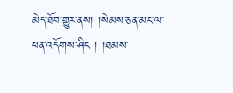མེད་ཐོབ་གྱུར་ནས། །སེམས་ཅན་མང་ལ་ཕན་འདོགས་ཤིང ། །ཐམས་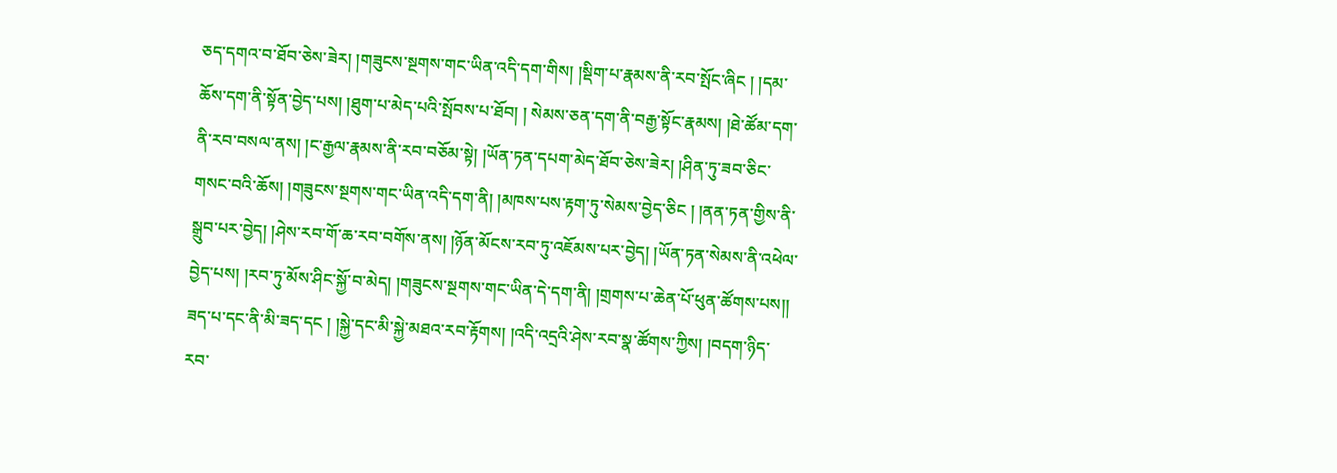ཅད་དགའ་བ་ཐོབ་ཅེས་ཟེར། །གཟུངས་སྔགས་གང་ཡིན་འདི་དག་གིས། །སྡིག་པ་རྣམས་ནི་རབ་སྤོང་ཞིང ། །དམ་ཆོས་དག་ནི་སྟོན་བྱེད་པས། །ཐུག་པ་མེད་པའི་སྤོབས་པ་ཐོབ། ། སེམས་ཅན་དག་ནི་བརྒྱ་སྟོང་རྣམས། །ཐེ་ཚོམ་དག་ནི་རབ་བསལ་ནས། །ང་རྒྱལ་རྣམས་ནི་རབ་བཅོམ་སྟེ། །ཡོན་ཏན་དཔག་མེད་ཐོབ་ཅེས་ཟེར། །ཤིན་ཏུ་ཟབ་ཅིང་གསང་བའི་ཆོས། །གཟུངས་སྔགས་གང་ཡིན་འདི་དག་ནི། །མཁས་པས་རྟག་ཏུ་སེམས་བྱེད་ཅིང ། །ནན་ཏན་གྱིས་ནི་སྒྲུབ་པར་བྱེད། །ཤེས་རབ་གོ་ཆ་རབ་བགོས་ནས། །ཉོན་མོངས་རབ་ཏུ་འཇོམས་པར་བྱེད། །ཡོན་ཏན་སེམས་ནི་འཕེལ་བྱེད་པས། །རབ་ཏུ་མོས་ཤིང་སྐྱོ་བ་མེད། །གཟུངས་སྔགས་གང་ཡིན་དེ་དག་ནི། །གྲགས་པ་ཆེན་པོ་ཕུན་ཚོགས་པས།། ཟད་པ་དང་ནི་མི་ཟད་དང ། །སྐྱེ་དང་མི་སྐྱེ་མཐའ་རབ་རྟོགས། །འདི་འདྲའི་ཤེས་རབ་སྣ་ཚོགས་ཀྱིས། །བདག་ཉིད་རབ་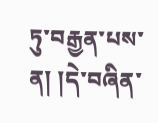ཏུ་བརྒྱན་པས་ན། །དེ་བཞིན་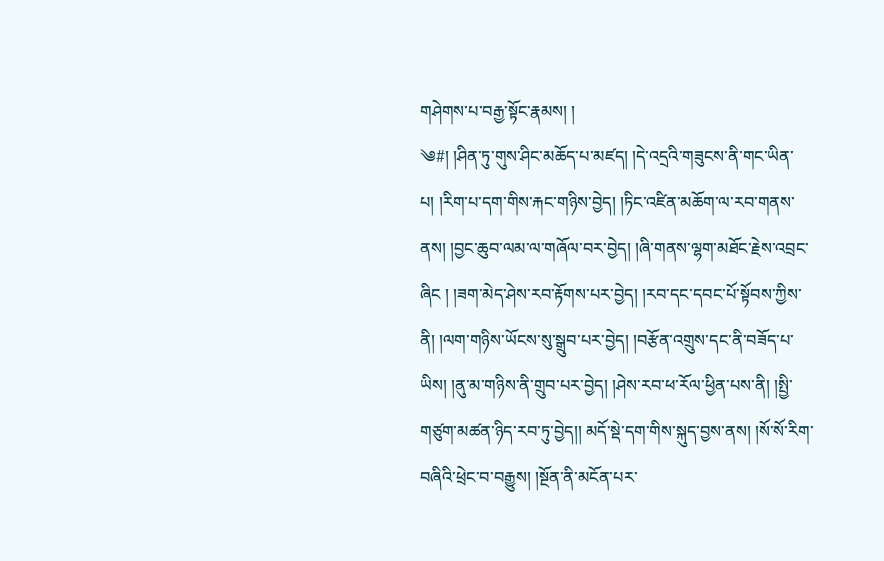གཤེགས་པ་བརྒྱ་སྟོང་རྣམས། །
༄#། །ཤིན་ཏུ་གུས་ཤིང་མཆོད་པ་མཛད། །དེ་འདྲའི་གཟུངས་ནི་གང་ཡིན་པ། །རིག་པ་དག་གིས་རྐང་གཉིས་བྱེད། །ཏིང་འཛིན་མཆོག་ལ་རབ་གནས་ནས། །བྱང་ཆུབ་ལམ་ལ་གཞོལ་བར་བྱེད། །ཞི་གནས་ལྷག་མཐོང་རྗེས་འབྲང་ཞིང ། །ཟག་མེད་ཤེས་རབ་རྟོགས་པར་བྱེད། །རབ་དང་དབང་པོ་སྟོབས་ཀྱིས་ནི། །ལག་གཉིས་ཡོངས་སུ་སྒྲུབ་པར་བྱེད། །བརྩོན་འགྲུས་དང་ནི་བཟོད་པ་ཡིས། །ནུ་མ་གཉིས་ནི་གྲུབ་པར་བྱེད། །ཤེས་རབ་ཕ་རོལ་ཕྱིན་པས་ནི། །སྤྱི་གཙུག་མཚན་ཉིད་རབ་ཏུ་བྱེད།། མདོ་སྡེ་དག་གིས་སྐུད་བྱས་ནས། །སོ་སོ་རིག་བཞིའི་ཕྲེང་བ་བརྒྱུས། །སྔོན་ནི་མངོན་པར་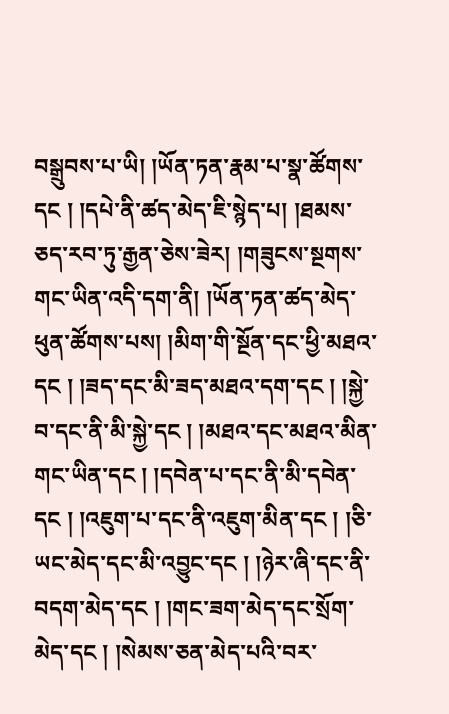བསྒྲུབས་པ་ཡི། །ཡོན་ཏན་རྣམ་པ་སྣ་ཚོགས་དང ། །དཔེ་ནི་ཚད་མེད་ཇི་སྙེད་པ། །ཐམས་ཅད་རབ་ཏུ་རྒྱན་ཅེས་ཟེར། །གཟུངས་སྔགས་གང་ཡིན་འདི་དག་ནི། །ཡོན་ཏན་ཚད་མེད་ཕུན་ཚོགས་པས། །མིག་གི་སྔོན་དང་ཕྱི་མཐའ་དང ། །ཟད་དང་མི་ཟད་མཐའ་དག་དང ། །སྐྱེ་བ་དང་ནི་མི་སྐྱེ་དང ། །མཐའ་དང་མཐའ་མིན་གང་ཡིན་དང ། །དབེན་པ་དང་ནི་མི་དབེན་དང ། །འཇུག་པ་དང་ནི་འཇུག་མིན་དང ། །ཅི་ཡང་མེད་དང་མི་འབྱུང་དང ། །ཉེར་ཞི་དང་ནི་བདག་མེད་དང ། །གང་ཟག་མེད་དང་སྲོག་མེད་དང ། །སེམས་ཅན་མེད་པའི་བར་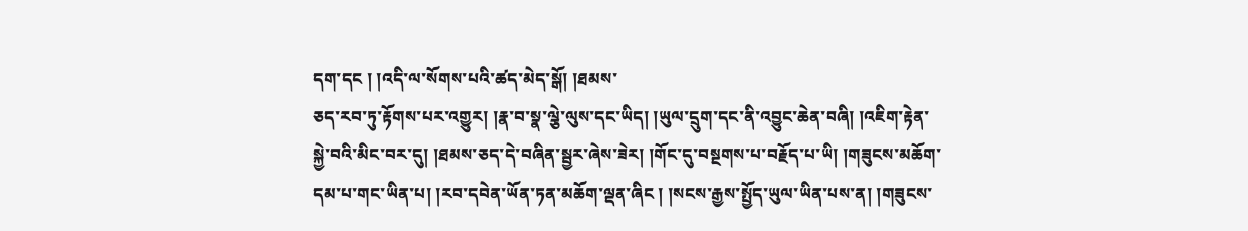དག་དང ། །འདི་ལ་སོགས་པའི་ཚད་མེད་སྒོ། །ཐམས་
ཅད་རབ་ཏུ་རྟོགས་པར་འགྱུར། །རྣ་བ་སྣ་ལྕེ་ལུས་དང་ཡིད། །ཡུལ་དྲུག་དང་ནི་འབྱུང་ཆེན་བཞི། །འཇིག་རྟེན་སྐྱེ་བའི་མིང་བར་དུ། །ཐམས་ཅད་དེ་བཞིན་སྦྱར་ཞེས་ཟེར། །གོང་དུ་བསྔགས་པ་བརྗོད་པ་ཡི། །གཟུངས་མཆོག་དམ་པ་གང་ཡིན་པ། །རབ་དབེན་ཡོན་ཏན་མཆོག་ལྡན་ཞིང ། །སངས་རྒྱས་སྤྱོད་ཡུལ་ཡིན་པས་ན། །གཟུངས་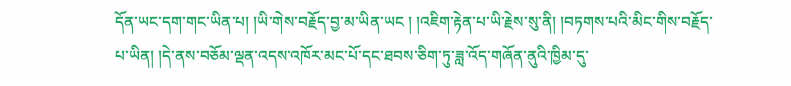དོན་ཡང་དག་གང་ཡིན་པ། །ཡི་གེས་བརྗོད་བྱ་མ་ཡིན་ཡང ། །འཇིག་རྟེན་པ་ཡི་རྗེས་སུ་ནི། །བཏགས་པའི་མིང་གིས་བརྗོད་པ་ཡིན། །དེ་ནས་བཅོམ་ལྡན་འདས་འཁོར་མང་པོ་དང་ཐབས་ཅིག་ཏུ་ཟླ་འོད་གཞོན་ནུའི་ཁྱིམ་དུ་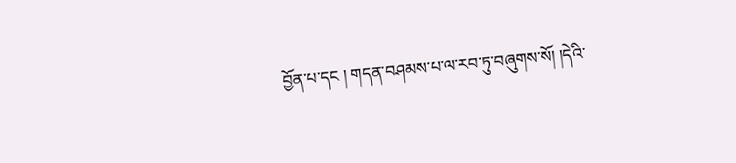བྱོན་པ་དང ། གདན་བཤམས་པ་ལ་རབ་ཏུ་བཞུགས་སོ། །དེའི་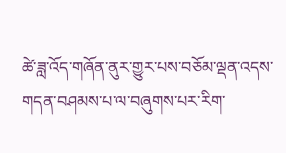ཚེ་ཟླ་འོད་གཞོན་ནུར་གྱུར་པས་བཅོམ་ལྡན་འདས་གདན་བཤམས་པ་ལ་བཞུགས་པར་རིག་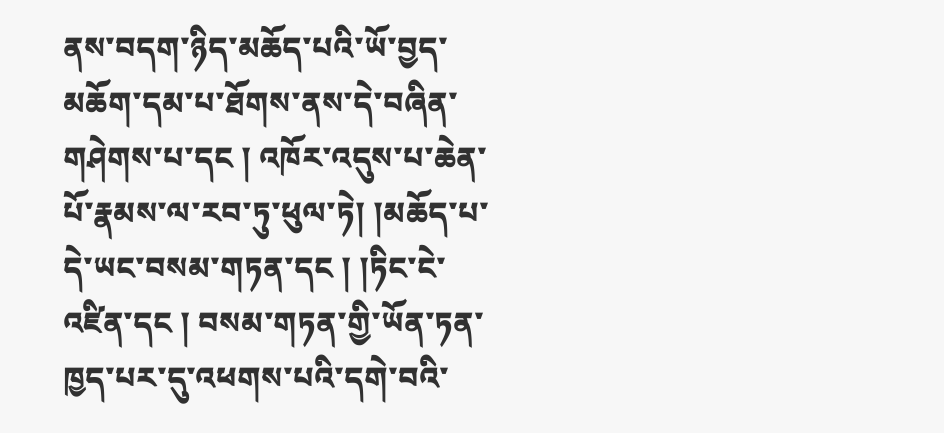ནས་བདག་ཉིད་མཆོད་པའི་ཡོ་བྱད་མཆོག་དམ་པ་ཐོགས་ནས་དེ་བཞིན་གཤེགས་པ་དང ། འཁོར་འདུས་པ་ཆེན་པོ་རྣམས་ལ་རབ་ཏུ་ཕུལ་ཏེ། །མཆོད་པ་དེ་ཡང་བསམ་གཏན་དང ། །ཏིང་ངེ་འཛིན་དང ། བསམ་གཏན་གྱི་ཡོན་ཏན་ཁྱད་པར་དུ་འཕགས་པའི་དགེ་བའི་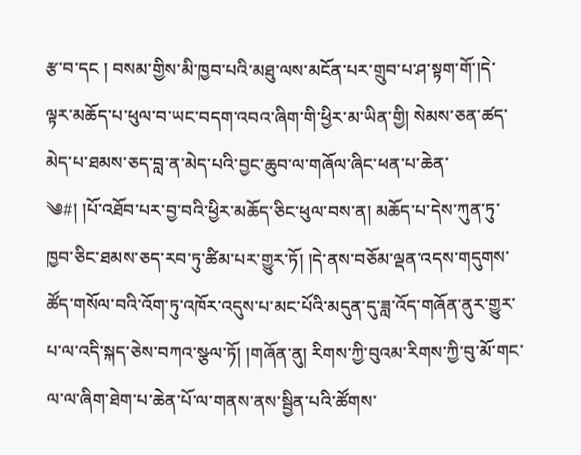རྩ་བ་དང ། བསམ་གྱིས་མི་ཁྱབ་པའི་མཐུ་ལས་མངོན་པར་གྲུབ་པ་ཤ་སྟག་གོ་།དེ་ལྟར་མཆོད་པ་ཕུལ་བ་ཡང་བདག་འབའ་ཞིག་གི་ཕྱིར་མ་ཡིན་གྱི། སེམས་ཅན་ཚད་མེད་པ་ཐམས་ཅད་བླ་ན་མེད་པའི་བྱང་ཆུབ་ལ་གཞོལ་ཞིང་ཕན་པ་ཆེན་
༄#། །པོ་འཐོབ་པར་བྱ་བའི་ཕྱིར་མཆོད་ཅིང་ཕུལ་བས་ན། མཆོད་པ་དེས་ཀུན་ཏུ་ཁྱབ་ཅིང་ཐམས་ཅད་རབ་ཏུ་ཚིམ་པར་གྱུར་ཏོ། །དེ་ནས་བཅོམ་ལྡན་འདས་གདུགས་ཚོད་གསོལ་བའི་འོག་ཏུ་འཁོར་འདུས་པ་མང་པོའི་མདུན་དུ་ཟླ་འོད་གཞོན་ནུར་གྱུར་པ་ལ་འདི་སྐད་ཅེས་བཀའ་སྩལ་ཏོ། །གཞོན་ནུ། རིགས་ཀྱི་བུའམ་རིགས་ཀྱི་བུ་མོ་གང་ལ་ལ་ཞིག་ཐེག་པ་ཆེན་པོ་ལ་གནས་ནས་སྦྱིན་པའི་ཚོགས་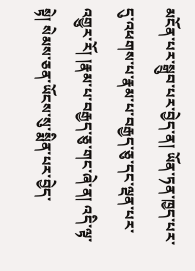མངོན་པར་སྒྲུབ་པར་བྱེད་ན། ཡོན་ཏན་ཁྱད་པར་དུ་འཕགས་པ་རྣམ་པ་བརྒྱད་ཅུ་དང་ལྡན་པར་འགྱུར་རོ། །རྣམ་པ་བརྒྱད་ཅུ་གང་ཞེ་ན། འདི་ལྟ་སྟེ། སེམས་ཅན་ཡོངས་སུ་སྨིན་པར་བྱེད་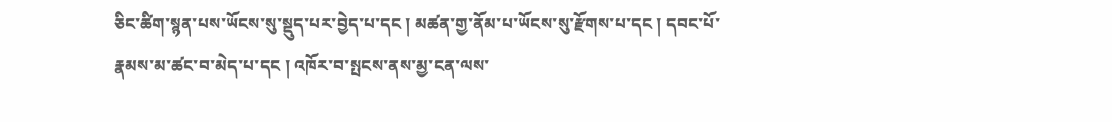ཅིང་ཚིག་སྙན་པས་ཡོངས་སུ་སྡུད་པར་བྱེད་པ་དང ། མཚན་གྱ་ནོམ་པ་ཡོངས་སུ་རྫོགས་པ་དང ། དབང་པོ་རྣམས་མ་ཚང་བ་མེད་པ་དང ། འཁོར་བ་སྤངས་ནས་མྱ་ངན་ལས་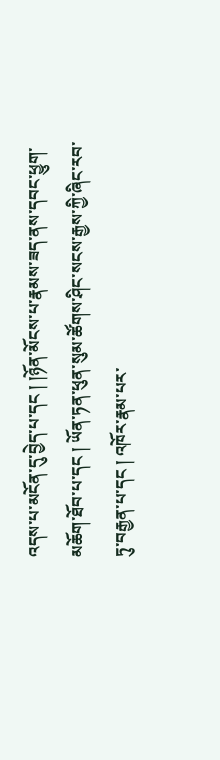འདས་པ་མངོན་དུ་བྱེད་པ་དང ། །ཉོན་མོངས་པ་རྣམས་ཟད་ནས་དབང་ཕྱུག་མཆོག་ཐོབ་པ་དང ། ཡོན་ཏན་ཕུན་སུམ་ཚོགས་ཤིང་སངས་རྒྱས་ཀྱི་ཞིང་རབ་ཏུ་བརྒྱན་པ་དང ། འཁོར་རྣམ་པར་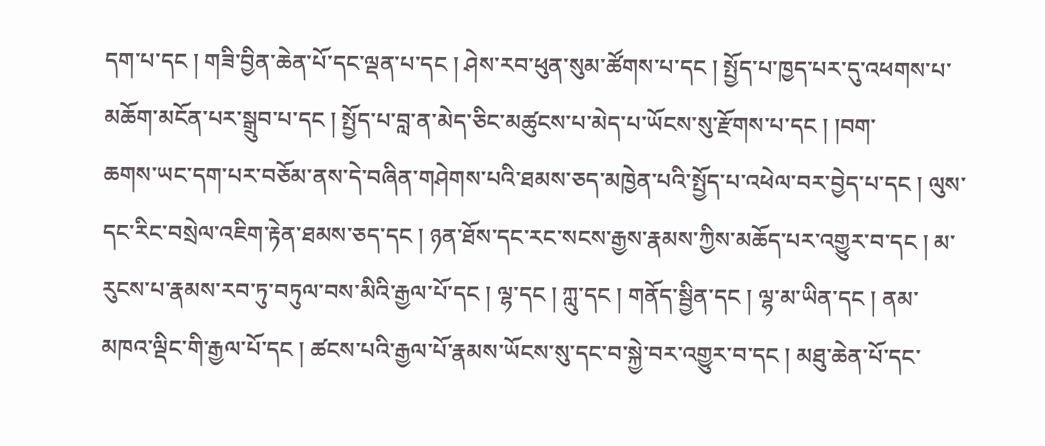དག་པ་དང ། གཟི་བྱིན་ཆེན་པོ་དང་ལྡན་པ་དང ། ཤེས་རབ་ཕུན་སུམ་ཚོགས་པ་དང ། སྤྱོད་པ་ཁྱད་པར་དུ་འཕགས་པ་མཆོག་མངོན་པར་སྒྲུབ་པ་དང ། སྤྱོད་པ་བླ་ན་མེད་ཅིང་མཚུངས་པ་མེད་པ་ཡོངས་སུ་རྫོགས་པ་དང ། །བག་
ཆགས་ཡང་དག་པར་བཅོམ་ནས་དེ་བཞིན་གཤེགས་པའི་ཐམས་ཅད་མཁྱེན་པའི་སྤྱོད་པ་འཕེལ་བར་བྱེད་པ་དང ། ལུས་དང་རིང་བསྲེལ་འཇིག་རྟེན་ཐམས་ཅད་དང ། ཉན་ཐོས་དང་རང་སངས་རྒྱས་རྣམས་ཀྱིས་མཆོད་པར་འགྱུར་བ་དང ། མ་རུངས་པ་རྣམས་རབ་ཏུ་བཏུལ་བས་མིའི་རྒྱལ་པོ་དང ། ལྷ་དང ། ཀླུ་དང ། གནོད་སྦྱིན་དང ། ལྷ་མ་ཡིན་དང ། ནམ་མཁའ་ལྡིང་གི་རྒྱལ་པོ་དང ། ཚངས་པའི་རྒྱལ་པོ་རྣམས་ཡོངས་སུ་དང་བ་སྐྱེ་བར་འགྱུར་བ་དང ། མཐུ་ཆེན་པོ་དང་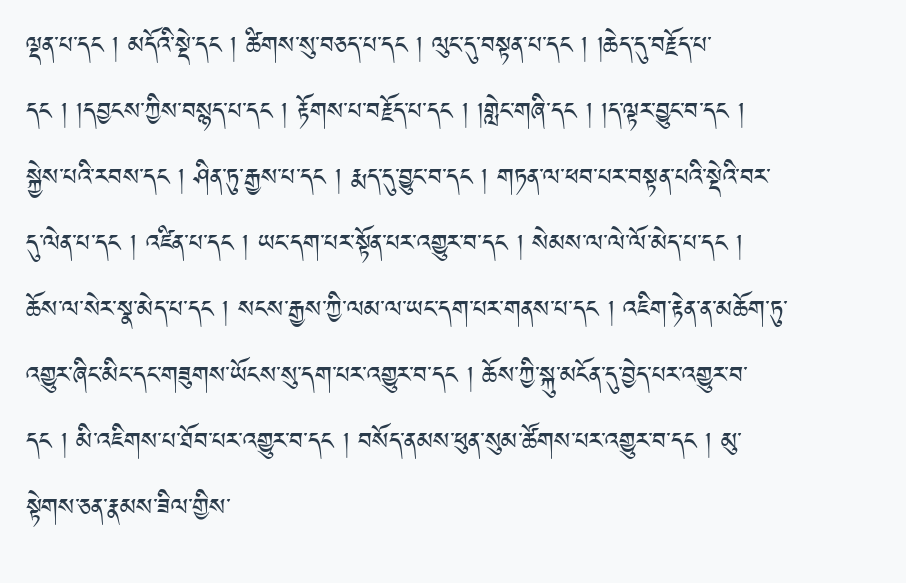ལྡན་པ་དང ། མདོའི་སྡེ་དང ། ཚིགས་སུ་བཅད་པ་དང ། ལུང་དུ་བསྟན་པ་དང ། །ཆེད་དུ་བརྗོད་པ་དང ། །དབྱངས་ཀྱིས་བསྙད་པ་དང ། རྟོགས་པ་བརྗོད་པ་དང ། །གླེང་གཞི་དང ། །ད་ལྟར་བྱུང་བ་དང ། སྐྱེས་པའི་རབས་དང ། ཤིན་ཏུ་རྒྱས་པ་དང ། རྨད་དུ་བྱུང་བ་དང ། གཏན་ལ་ཕབ་པར་བསྟན་པའི་སྡེའི་བར་དུ་ལེན་པ་དང ། འཛིན་པ་དང ། ཡང་དག་པར་སྟོན་པར་འགྱུར་བ་དང ། སེམས་ལ་ལེ་ལོ་མེད་པ་དང ། ཆོས་ལ་སེར་སྣ་མེད་པ་དང ། སངས་རྒྱས་ཀྱི་ལམ་ལ་ཡང་དག་པར་གནས་པ་དང ། འཇིག་རྟེན་ན་མཆོག་ཏུ་འགྱུར་ཞིང་མིང་དང་གཟུགས་ཡོངས་སུ་དག་པར་འགྱུར་བ་དང ། ཆོས་ཀྱི་སྐུ་མངོན་དུ་བྱེད་པར་འགྱུར་བ་དང ། མི་འཇིགས་པ་ཐོབ་པར་འགྱུར་བ་དང ། བསོད་ནམས་ཕུན་སུམ་ཚོགས་པར་འགྱུར་བ་དང ། མུ་སྟེགས་ཅན་རྣམས་ཟིལ་གྱིས་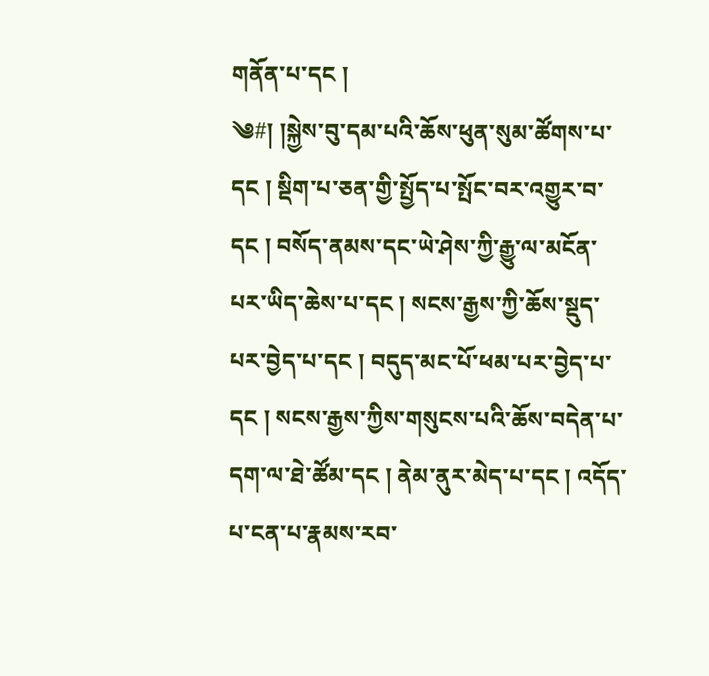གནོན་པ་དང །
༄#། །སྐྱེས་བུ་དམ་པའི་ཆོས་ཕུན་སུམ་ཚོགས་པ་དང ། སྡིག་པ་ཅན་གྱི་སྤྱོད་པ་སྤོང་བར་འགྱུར་བ་དང ། བསོད་ནམས་དང་ཡེ་ཤེས་ཀྱི་རྒྱུ་ལ་མངོན་པར་ཡིད་ཆེས་པ་དང ། སངས་རྒྱས་ཀྱི་ཆོས་སྡུད་པར་བྱེད་པ་དང ། བདུད་མང་པོ་ཕམ་པར་བྱེད་པ་དང ། སངས་རྒྱས་ཀྱིས་གསུངས་པའི་ཆོས་བདེན་པ་དག་ལ་ཐེ་ཚོམ་དང ། ནེམ་ནུར་མེད་པ་དང ། འདོད་པ་ངན་པ་རྣམས་རབ་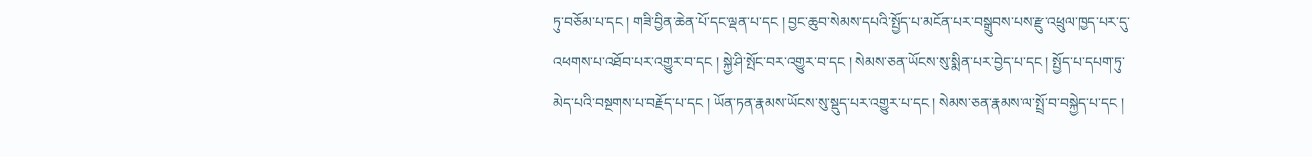ཏུ་བཅོམ་པ་དང ། གཟི་བྱིན་ཆེན་པོ་དང་ལྡན་པ་དང ། བྱང་ཆུབ་སེམས་དཔའི་སྤྱོད་པ་མངོན་པར་བསྒྲུབས་པས་རྫུ་འཕྲུལ་ཁྱད་པར་དུ་འཕགས་པ་འཐོབ་པར་འགྱུར་བ་དང ། སྐྱེ་ཤི་སྤོང་བར་འགྱུར་བ་དང ། སེམས་ཅན་ཡོངས་སུ་སྨིན་པར་བྱེད་པ་དང ། སྤྱོད་པ་དཔག་ཏུ་མེད་པའི་བསྔགས་པ་བརྗོད་པ་དང ། ཡོན་ཏན་རྣམས་ཡོངས་སུ་སྡུད་པར་འགྱུར་པ་དང ། སེམས་ཅན་རྣམས་ལ་སྤྲོ་བ་བསྐྱེད་པ་དང །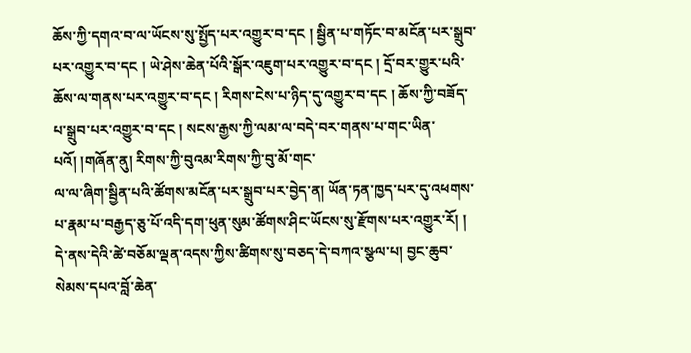ཆོས་ཀྱི་དགའ་བ་ལ་ཡོངས་སུ་སྤྱོད་པར་འགྱུར་བ་དང ། སྦྱིན་པ་གཏོང་བ་མངོན་པར་སྒྲུབ་པར་འགྱུར་བ་དང ། ཡེ་ཤེས་ཆེན་པོའི་སྒོར་འཇུག་པར་འགྱུར་བ་དང ། དྲོ་བར་གྱུར་པའི་ཆོས་ལ་གནས་པར་འགྱུར་བ་དང ། རིགས་ངེས་པ་ཉིད་དུ་འགྱུར་བ་དང ། ཆོས་ཀྱི་བཟོད་པ་སྒྲུབ་པར་འགྱུར་བ་དང ། སངས་རྒྱས་ཀྱི་ལམ་ལ་བདེ་བར་གནས་པ་གང་ཡིན་པའོ། །གཞོན་ནུ། རིགས་ཀྱི་བུའམ་རིགས་ཀྱི་བུ་མོ་གང་
ལ་ལ་ཞིག་སྦྱིན་པའི་ཚོགས་མངོན་པར་སྒྲུབ་པར་བྱེད་ན། ཡོན་ཏན་ཁྱད་པར་དུ་འཕགས་པ་རྣམ་པ་བརྒྱད་ཅུ་པོ་འདི་དག་ཕུན་སུམ་ཚོགས་ཤིང་ཡོངས་སུ་རྫོགས་པར་འགྱུར་རོ། ། དེ་ནས་དེའི་ཚེ་བཅོམ་ལྡན་འདས་ཀྱིས་ཚིགས་སུ་བཅད་དེ་བཀའ་སྩལ་པ། བྱང་ཆུབ་སེམས་དཔའ་བློ་ཆེན་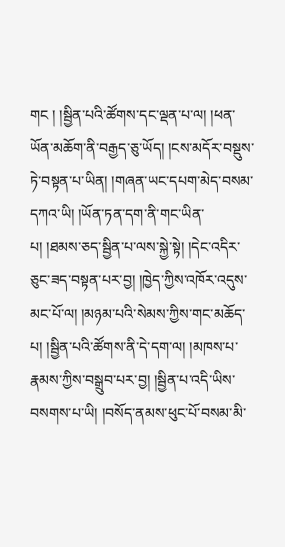གང ། །སྦྱིན་པའི་ཚོགས་དང་ལྡན་པ་ལ། །ཕན་ཡོན་མཆོག་ནི་བརྒྱད་ཅུ་ཡོད། །ངས་མདོར་བསྡུས་ཏེ་བསྟན་པ་ཡིན། །གཞན་ཡང་དཔག་མེད་བསམ་དཀའ་ཡི། །ཡོན་ཏན་དག་ནི་གང་ཡིན་པ། །ཐམས་ཅད་སྦྱིན་པ་ལས་སྐྱེ་སྟེ། །དེང་འདིར་ཅུང་ཟད་བསྟན་པར་བྱ། །ཁྱེད་ཀྱིས་འཁོར་འདུས་མང་པོ་ལ། །མཉམ་པའི་སེམས་ཀྱིས་གང་མཆོད་པ། །སྦྱིན་པའི་ཚོགས་ནི་དེ་དག་ལ། །མཁས་པ་རྣམས་ཀྱིས་བསྒྲུབ་པར་བྱ། །སྦྱིན་པ་འདི་ཡིས་བསགས་པ་ཡི། །བསོད་ནམས་ཕུང་པོ་བསམ་མི་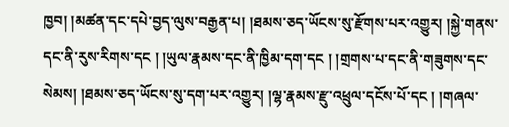ཁྱབ། །མཚན་དང་དཔེ་བྱད་ལུས་བརྒྱན་པ། །ཐམས་ཅད་ཡོངས་སུ་རྫོགས་པར་འགྱུར། །སྐྱེ་གནས་དང་ནི་རུས་རིགས་དང ། །ཡུལ་རྣམས་དང་ནི་ཁྱིམ་དག་དང ། །གྲགས་པ་དང་ནི་གཟུགས་དང་སེམས། །ཐམས་ཅད་ཡོངས་སུ་དག་པར་འགྱུར། །ལྷ་རྣམས་རྫུ་འཕྲུལ་དངོས་པོ་དང ། །གཞལ་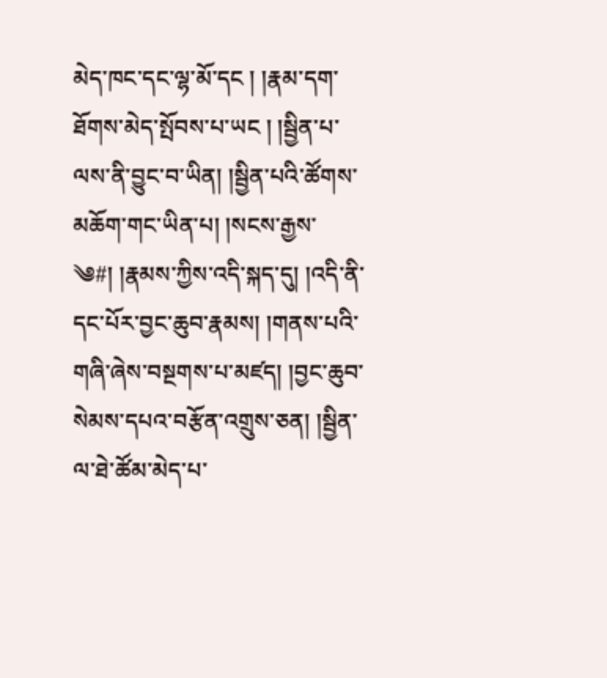མེད་ཁང་དང་ལྷ་མོ་དང ། །རྣམ་དག་ཐོགས་མེད་སྤོབས་པ་ཡང ། །སྦྱིན་པ་ལས་ནི་བྱུང་བ་ཡིན། །སྦྱིན་པའི་ཚོགས་མཆོག་གང་ཡིན་པ། །སངས་རྒྱས་
༄#། །རྣམས་ཀྱིས་འདི་སྐད་དུ། །འདི་ནི་དང་པོར་བྱང་ཆུབ་རྣམས། །གནས་པའི་གཞི་ཞེས་བསྔགས་པ་མཛད། །བྱང་ཆུབ་སེམས་དཔའ་བརྩོན་འགྲུས་ཅན། །སྦྱིན་ལ་ཐེ་ཚོམ་མེད་པ་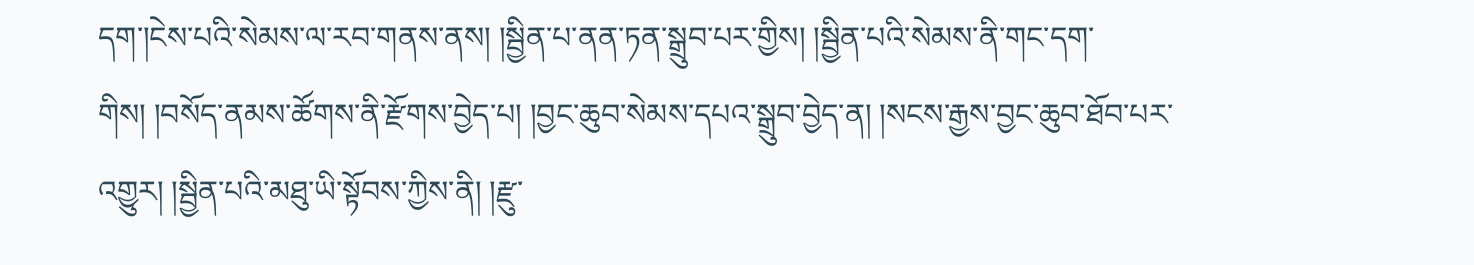དག་།ངེས་པའི་སེམས་ལ་རབ་གནས་ནས། །སྦྱིན་པ་ནན་ཏན་སྒྲུབ་པར་གྱིས། །སྦྱིན་པའི་སེམས་ནི་གང་དག་གིས། །བསོད་ནམས་ཚོགས་ནི་རྫོགས་བྱེད་པ། །བྱང་ཆུབ་སེམས་དཔའ་སྒྲུབ་བྱེད་ན། །སངས་རྒྱས་བྱང་ཆུབ་ཐོབ་པར་འགྱུར། །སྦྱིན་པའི་མཐུ་ཡི་སྟོབས་ཀྱིས་ནི། །རྫུ་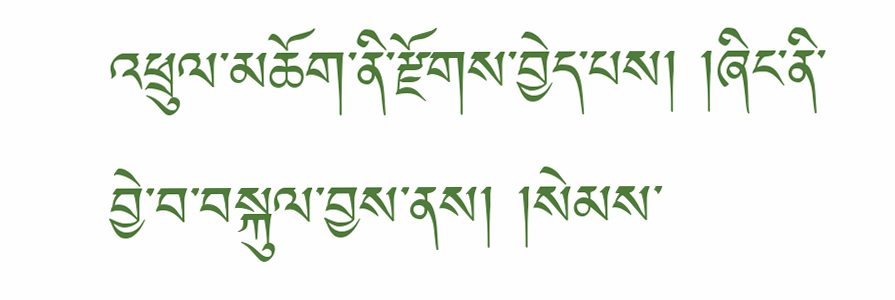འཕྲུལ་མཆོག་ནི་རྫོགས་བྱེད་པས། །ཞིང་ནི་བྱེ་བ་བསྐུལ་བྱས་ནས། །སེམས་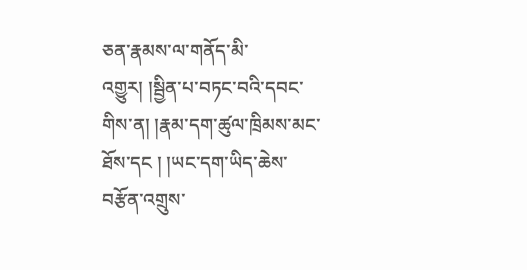ཅན་རྣམས་ལ་གནོད་མི་འགྱུར། །སྦྱིན་པ་བཏང་བའི་དབང་གིས་ན། །རྣམ་དག་ཚུལ་ཁྲིམས་མང་ཐོས་དང ། །ཡང་དག་ཡིད་ཆེས་བརྩོན་འགྲུས་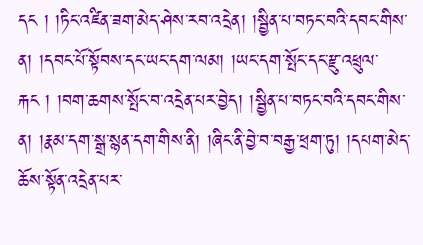དང ། །ཏིང་འཛིན་ཟག་མེད་ཤེས་རབ་འདྲེན། །སྦྱིན་པ་བཏང་བའི་དབང་གིས་ན། །དབང་པོ་སྟོབས་དང་ཡང་དག་ལམ། །ཡང་དག་སྤོང་དང་རྫུ་འཕྲུལ་རྐང ། །བག་ཆགས་སྤོང་བ་འདྲེན་པར་བྱེད། །སྦྱིན་པ་བཏང་བའི་དབང་གིས་ན། །རྣམ་དག་སྒྲ་སྙན་དག་གིས་ནི། །ཞིང་ནི་བྱེ་བ་བརྒྱ་ཕྲག་ཏུ། །དཔག་མེད་ཆོས་སྟོན་འདྲེན་པར་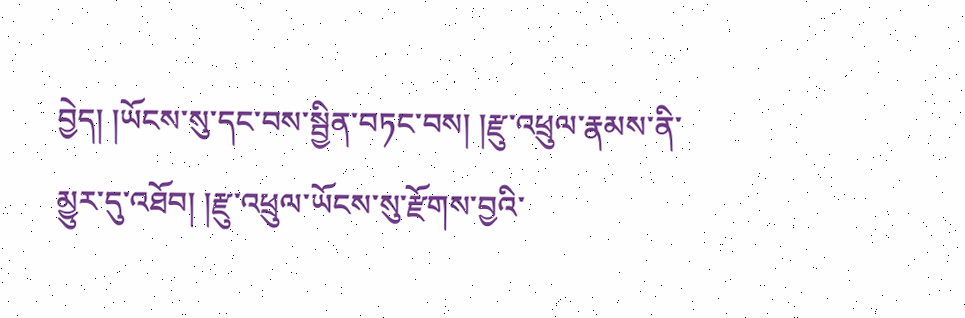བྱེད། །ཡོངས་སུ་དང་བས་སྦྱིན་བཏང་བས། །རྫུ་འཕྲུལ་རྣམས་ནི་མྱུར་དུ་འཐོབ། །རྫུ་འཕྲུལ་ཡོངས་སུ་རྫོགས་བྱའི་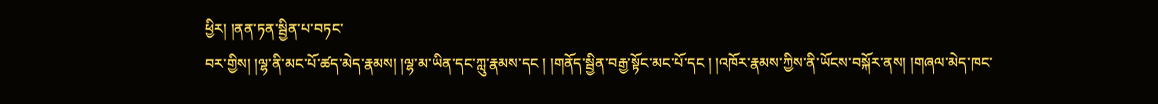ཕྱིར། །ནན་ཏན་སྦྱིན་པ་བཏང་
བར་གྱིས། །ལྷ་ནི་མང་པོ་ཚད་མེད་རྣམས། །ལྷ་མ་ཡིན་དང་ཀླུ་རྣམས་དང ། །གནོད་སྦྱིན་བརྒྱ་སྟོང་མང་པོ་དང ། །འཁོར་རྣམས་ཀྱིས་ནི་ཡོངས་བསྐོར་ནས། །གཞལ་མེད་ཁང་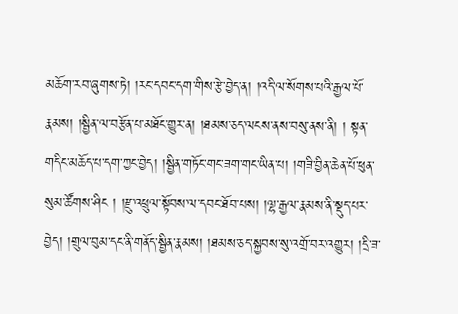མཆོག་རབ་ཞུགས་ཏེ། །རང་དབང་དག་གིས་རྩེ་བྱེད་ན། །འདི་ལ་སོགས་པའི་རྒྱལ་པོ་རྣམས། །སྦྱིན་ལ་བརྩོན་པ་མཐོང་གྱུར་ན། །ཐམས་ཅད་ལངས་ནས་བསུ་ནས་ནི། ། སྟན་གདིང་མཆོད་པ་དག་ཀྱང་བྱེད། །སྦྱིན་གཏོང་གང་ཟག་གང་ཡིན་པ། །གཟི་བྱིན་ཆེན་པོ་ཕུན་སུམ་ཚོགས་ཤིང ། །རྫུ་འཕྲུལ་སྟོབས་ལ་དབང་ཐོབ་པས། །ལྷ་རྒྱལ་རྣམས་ནི་སྡུད་པར་བྱེད། །གྲུལ་བུམ་དང་ནི་གནོད་སྦྱིན་རྣམས། །ཐམས་ཅད་སྐྱབས་སུ་འགྲོ་བར་འགྱུར། །དྲི་ཟ་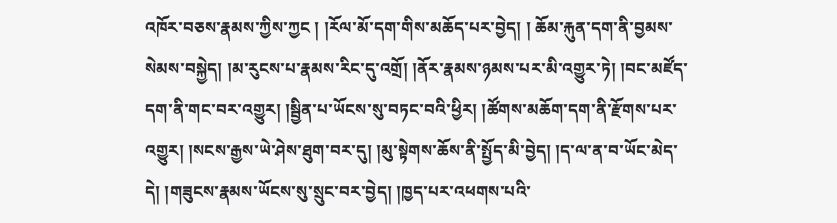འཁོར་བཅས་རྣམས་ཀྱིས་ཀྱང ། །རོལ་མོ་དག་གིས་མཆོད་པར་བྱེད། ། ཆོམ་རྐུན་དག་ནི་བྱམས་སེམས་བསྐྱེད། །མ་རུངས་པ་རྣམས་རིང་དུ་འགྲོ། །ནོར་རྣམས་ཉམས་པར་མི་འགྱུར་ཏེ། །བང་མཛོད་དག་ནི་གང་བར་འགྱུར། །སྦྱིན་པ་ཡོངས་སུ་བཏང་བའི་ཕྱིར། །ཚོགས་མཆོག་དག་ནི་རྫོགས་པར་འགྱུར། །སངས་རྒྱས་ཡེ་ཤེས་ཐུག་བར་དུ། །མུ་སྟེགས་ཆོས་ནི་སྤྱོད་མི་བྱེད། །ད་ལ་ན་བ་ཡོང་མེད་དེ། །གཟུངས་རྣམས་ཡོངས་སུ་སྲུང་བར་བྱེད། །ཁྱད་པར་འཕགས་པའི་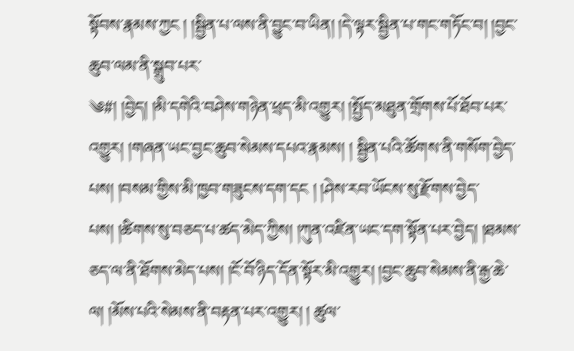སྟོབས་རྣམས་ཀྱང ། །སྦྱིན་པ་ལས་ནི་བྱུང་བ་ཡིན། །དེ་ལྟར་སྦྱིན་པ་གང་གཏོང་བ། །བྱང་ཆུབ་ལམ་ནི་སྒྲུབ་པར་
༄#། །བྱེད། །མི་དགེའི་བཤེས་གཉེན་ཕྲད་མི་འགྱུར། །སྤྱོད་མཐུན་གྲོགས་པོ་ཐོབ་པར་འགྱུར། །གཞན་ཡང་བྱང་ཆུབ་སེམས་དཔའ་རྣམས། ། སྦྱིན་པའི་ཚོགས་ནི་གསོག་བྱེད་པས། །བསམ་གྱིས་མི་ཁྱབ་གཟུངས་དག་དང ། །ཤེས་རབ་ཡོངས་སུ་རྫོགས་བྱེད་པས། །ཚིགས་སུ་བཅད་པ་ཚད་མེད་ཀྱིས། །ཀུན་འཛིན་ཡང་དག་སྟོན་པར་བྱེད། །ཐམས་ཅད་ལ་ནི་ཐོགས་མེད་པས། །ངོ་བོ་ཉིད་དོན་སྟོར་མི་འགྱུར། །བྱང་ཆུབ་སེམས་ནི་རྒྱ་ཆེ་ལ། །མོས་པའི་སེམས་ནི་བརྟན་པར་འགྱུར། ། ཚུལ་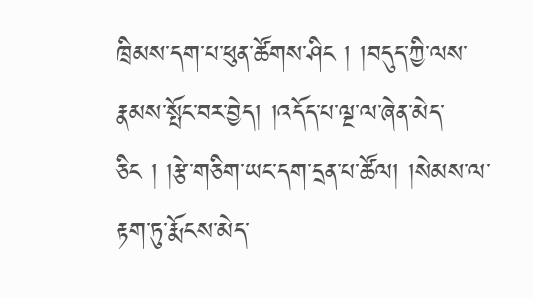ཁྲིམས་དག་པ་ཕུན་ཚོགས་ཤིང ། །བདུད་ཀྱི་ལས་རྣམས་སྤོང་བར་བྱེད། །འདོད་པ་ལྔ་ལ་ཞེན་མེད་ཅིང ། །རྩེ་གཅིག་ཡང་དག་དྲན་པ་ཚོལ། །སེམས་ལ་རྟག་ཏུ་རྨོངས་མེད་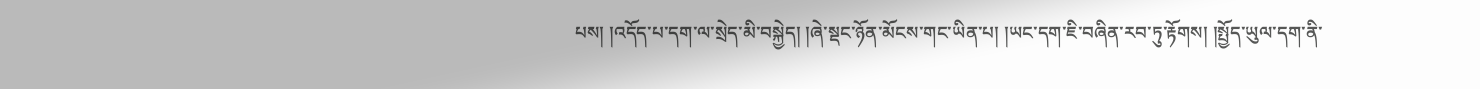པས། །འདོད་པ་དག་ལ་སྲེད་མི་བསྐྱེད། །ཞེ་སྡང་ཉོན་མོངས་གང་ཡིན་པ། །ཡང་དག་ཇི་བཞིན་རབ་ཏུ་རྟོགས། །སྤྱོད་ཡུལ་དག་ནི་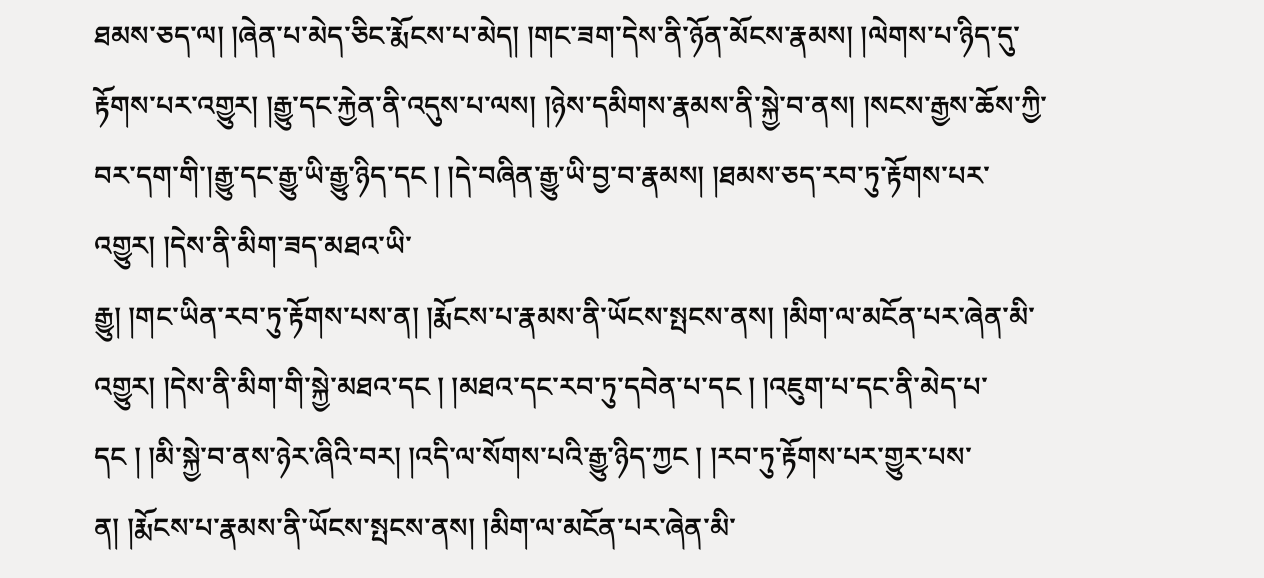ཐམས་ཅད་ལ། །ཞེན་པ་མེད་ཅིང་རྨོངས་པ་མེད། །གང་ཟག་དེས་ནི་ཉོན་མོངས་རྣམས། །ལེགས་པ་ཉིད་དུ་རྟོགས་པར་འགྱུར། །རྒྱུ་དང་རྐྱེན་ནི་འདུས་པ་ལས། །ཉེས་དམིགས་རྣམས་ནི་སྐྱེ་བ་ནས། །སངས་རྒྱས་ཆོས་ཀྱི་བར་དག་གི་།རྒྱུ་དང་རྒྱུ་ཡི་རྒྱུ་ཉིད་དང ། །དེ་བཞིན་རྒྱུ་ཡི་བྱ་བ་རྣམས། །ཐམས་ཅད་རབ་ཏུ་རྟོགས་པར་འགྱུར། །དེས་ནི་མིག་ཟད་མཐའ་ཡི་
རྒྱུ། །གང་ཡིན་རབ་ཏུ་རྟོགས་པས་ན། །རྨོངས་པ་རྣམས་ནི་ཡོངས་སྤངས་ནས། །མིག་ལ་མངོན་པར་ཞེན་མི་འགྱུར། །དེས་ནི་མིག་གི་སྐྱེ་མཐའ་དང ། །མཐའ་དང་རབ་ཏུ་དབེན་པ་དང ། །འཇུག་པ་དང་ནི་མེད་པ་དང ། །མི་སྐྱེ་བ་ནས་ཉེར་ཞིའི་བར། །འདི་ལ་སོགས་པའི་རྒྱུ་ཉིད་ཀྱང ། །རབ་ཏུ་རྟོགས་པར་གྱུར་པས་ན། །རྨོངས་པ་རྣམས་ནི་ཡོངས་སྤངས་ནས། །མིག་ལ་མངོན་པར་ཞེན་མི་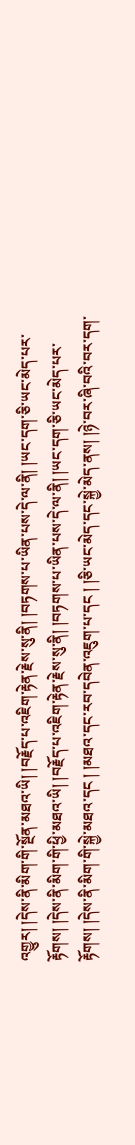འགྱུར། །དེས་ནི་མིག་གི་སྔོན་མཐའ་ཡི། །བརྗོད་པ་འཇིག་རྟེན་རྗེས་སུ་ནི། །བཏགས་པ་ཡིན་པས་དེ་ལ་ནི། །ཡང་དག་ཅི་ཡང་མེད་པར་རྟོགས། །དེས་ནི་མིག་གི་ཕྱི་མཐའ་ཡི། །བརྗོད་པ་འཇིག་རྟེན་རྗེས་སུ་ནི། །བཏགས་པ་ཡིན་པས་དེ་ལ་ནི། །ཡང་དག་ཅི་ཡང་མེད་པར་རྟོགས། །དེས་ནི་མིག་གི་སྐྱེ་མཐའ་དང ། །མཐའ་དང་རབ་དབེན་འཇུག་པ་དང ། །ཅི་ཡང་མེད་དང་སྐྱེ་མེད་ནས། །ཉེ་བར་ཞི་བའི་བར་དག་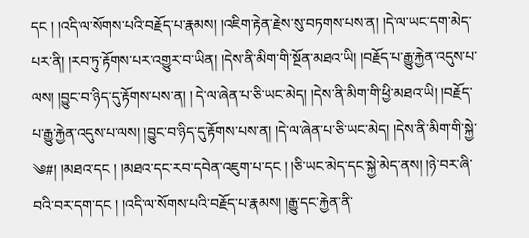དང ། །འདི་ལ་སོགས་པའི་བརྗོད་པ་རྣམས། །འཇིག་རྟེན་རྗེས་སུ་བཏགས་པས་ན། །དེ་ལ་ཡང་དག་མེད་པར་ནི། །རབ་ཏུ་རྟོགས་པར་འགྱུར་བ་ཡིན། །དེས་ནི་མིག་གི་སྔོན་མཐའ་ཡི། །བརྗོད་པ་རྒྱུ་རྐྱེན་འདུས་པ་ལས། །བྱུང་བ་ཉིད་དུ་རྟོགས་པས་ན། ། དེ་ལ་ཞེན་པ་ཅི་ཡང་མེད། །དེས་ནི་མིག་གི་ཕྱི་མཐའ་ཡི། །བརྗོད་པ་རྒྱུ་རྐྱེན་འདུས་པ་ལས། །བྱུང་བ་ཉིད་དུ་རྟོགས་པས་ན། །དེ་ལ་ཞེན་པ་ཅི་ཡང་མེད། །དེས་ནི་མིག་གི་སྐྱེ་
༄#། །མཐའ་དང ། །མཐའ་དང་རབ་དབེན་འཇུག་པ་དང ། །ཅི་ཡང་མེད་དང་སྐྱེ་མེད་ནས། །ཉེ་བར་ཞི་བའི་བར་དག་དང ། །འདི་ལ་སོགས་པའི་བརྗོད་པ་རྣམས། །རྒྱུ་དང་རྐྱེན་ནི་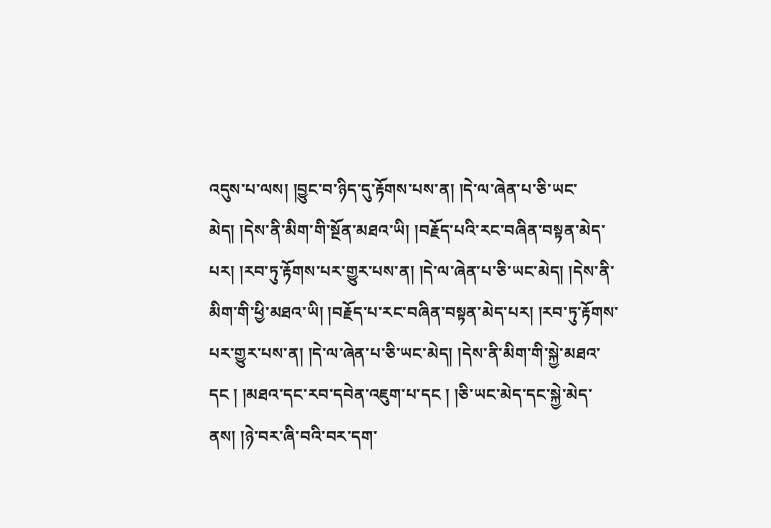འདུས་པ་ལས། །བྱུང་བ་ཉིད་དུ་རྟོགས་པས་ན། །དེ་ལ་ཞེན་པ་ཅི་ཡང་མེད། །དེས་ནི་མིག་གི་སྔོན་མཐའ་ཡི། །བརྗོད་པའི་རང་བཞིན་བསྟན་མེད་པར། །རབ་ཏུ་རྟོགས་པར་གྱུར་པས་ན། །དེ་ལ་ཞེན་པ་ཅི་ཡང་མེད། །དེས་ནི་མིག་གི་ཕྱི་མཐའ་ཡི། །བརྗོད་པ་རང་བཞིན་བསྟན་མེད་པར། །རབ་ཏུ་རྟོགས་པར་གྱུར་པས་ན། །དེ་ལ་ཞེན་པ་ཅི་ཡང་མེད། །དེས་ནི་མིག་གི་སྐྱེ་མཐའ་དང ། །མཐའ་དང་རབ་དབེན་འཇུག་པ་དང ། །ཅི་ཡང་མེད་དང་སྐྱེ་མེད་ནས། །ཉེ་བར་ཞི་བའི་བར་དག་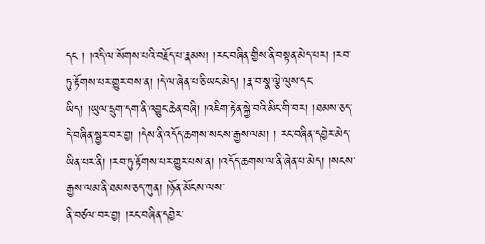དང ། །འདི་ལ་སོགས་པའི་བརྗོད་པ་རྣམས། །རང་བཞིན་གྱིས་ནི་བསྟན་མེད་པར། །རབ་ཏུ་རྟོགས་པར་གྱུར་བས་ན། །དེ་ལ་ཞེན་པ་ཅི་ཡང་མེད། །རྣ་བ་སྣ་ལྕེ་ལུས་དང་ཡིད། །ཡུལ་དྲུག་དག་ནི་འབྱུང་ཆེན་བཞི། །འཇིག་རྟེན་སྐྱེ་བའི་མིང་གི་བར། །ཐམས་ཅད་དེ་བཞིན་སྦྱར་བར་བྱ། །དེས་ནི་འདོད་ཆགས་སངས་རྒྱས་ལམ། ། རང་བཞིན་དབྱེར་མེད་ཡིན་པར་ནི། །རབ་ཏུ་རྟོགས་པར་གྱུར་པས་ན། །འདོད་ཆགས་ལ་ནི་ཞེན་པ་མེད། །སངས་རྒྱས་ལམ་ནི་ཐམས་ཅད་ཀུན། །ཉོན་མོངས་ལས་
ནི་བཙལ་བར་བྱ། །རང་བཞིན་དབྱེར་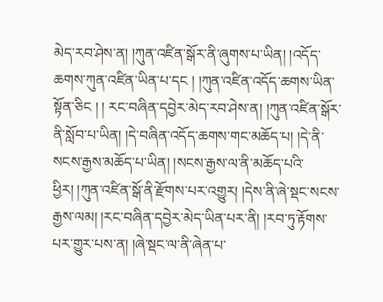མེད་རབ་ཤེས་ན། །ཀུན་འཛིན་སྒོར་ནི་ཞུགས་པ་ཡིན། །འདོད་ཆགས་ཀུན་འཛིན་ཡིན་པ་དང ། །ཀུན་འཛིན་འདོད་ཆགས་ཡིན་སྟོན་ཅིང ། ། རང་བཞིན་དབྱེར་མེད་རབ་ཤེས་ན། །ཀུན་འཛིན་སྒོར་ནི་སློབ་པ་ཡིན། །དེ་བཞིན་འདོད་ཆགས་གང་མཆོད་པ། །དེ་ནི་སངས་རྒྱས་མཆོད་པ་ཡིན། །སངས་རྒྱས་ལ་ནི་མཆོད་པའི་ཕྱིར། །ཀུན་འཛིན་སྒོ་ནི་རྫོགས་པར་འགྱུར། །དེས་ནི་ཞེ་སྡང་སངས་རྒྱས་ལམ། །རང་བཞིན་དབྱེར་མེད་ཡིན་པར་ནི། །རབ་ཏུ་རྟོགས་པར་གྱུར་པས་ན། །ཞེ་སྡང་ལ་ནི་ཞེན་པ་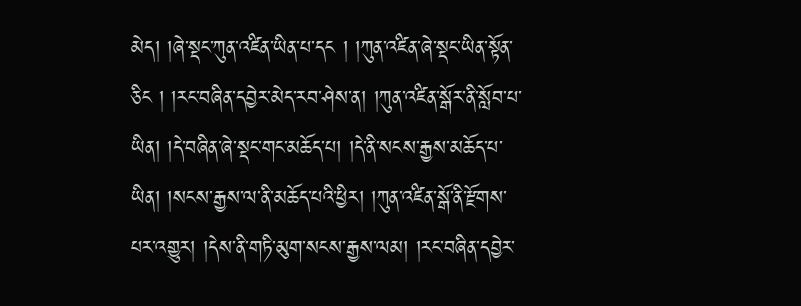མེད། །ཞེ་སྡང་ཀུན་འཛིན་ཡིན་པ་དང ། །ཀུན་འཛིན་ཞེ་སྡང་ཡིན་སྟོན་ཅིང ། །རང་བཞིན་དབྱེར་མེད་རབ་ཤེས་ན། །ཀུན་འཛིན་སྒོར་ནི་སློབ་པ་ཡིན། །དེ་བཞིན་ཞེ་སྡང་གང་མཆོད་པ། །དེ་ནི་སངས་རྒྱས་མཆོད་པ་ཡིན། །སངས་རྒྱས་ལ་ནི་མཆོད་པའི་ཕྱིར། །ཀུན་འཛིན་སྒོ་ནི་རྫོགས་པར་འགྱུར། །དེས་ནི་གཏི་མུག་སངས་རྒྱས་ལམ། །རང་བཞིན་དབྱེར་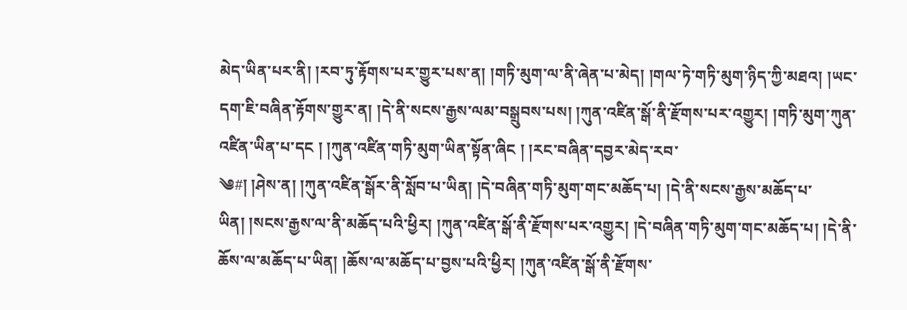མེད་ཡིན་པར་ནི། །རབ་ཏུ་རྟོགས་པར་གྱུར་པས་ན། །གཏི་མུག་ལ་ནི་ཞེན་པ་མེད། །གལ་ཏེ་གཏི་མུག་ཉིད་ཀྱི་མཐའ། །ཡང་དག་ཇི་བཞིན་རྟོགས་གྱུར་ན། །དེ་ནི་སངས་རྒྱས་ལམ་བསྒྲུབས་པས། །ཀུན་འཛིན་སྒོ་ནི་རྫོགས་པར་འགྱུར། །གཏི་མུག་ཀུན་འཛིན་ཡིན་པ་དང ། །ཀུན་འཛིན་གཏི་མུག་ཡིན་སྟོན་ཞིང ། །རང་བཞིན་དབྱར་མེད་རབ་
༄#། །ཤེས་ན། །ཀུན་འཛིན་སྒོར་ནི་སློབ་པ་ཡིན། །དེ་བཞིན་གཏི་མུག་གང་མཆོད་པ། །དེ་ནི་སངས་རྒྱས་མཆོད་པ་ཡིན། །སངས་རྒྱས་ལ་ནི་མཆོད་པའི་ཕྱིར། །ཀུན་འཛིན་སྒོ་ནི་རྫོགས་པར་འགྱུར། །དེ་བཞིན་གཏི་མུག་གང་མཆོད་པ། །དེ་ནི་ཆོས་ལ་མཆོད་པ་ཡིན། །ཆོས་ལ་མཆོད་པ་བྱས་པའི་ཕྱིར། །ཀུན་འཛིན་སྒོ་ནི་རྫོགས་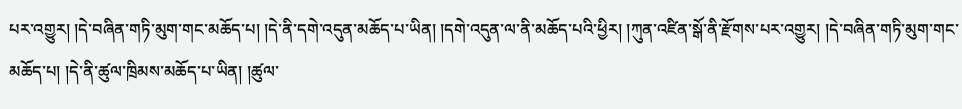པར་འགྱུར། །དེ་བཞིན་གཏི་མུག་གང་མཆོད་པ། །དེ་ནི་དགེ་འདུན་མཆོད་པ་ཡིན། །དགེ་འདུན་ལ་ནི་མཆོད་པའི་ཕྱིར། །ཀུན་འཛིན་སྒོ་ནི་རྫོགས་པར་འགྱུར། །དེ་བཞིན་གཏི་མུག་གང་མཆོད་པ། །དེ་ནི་ཚུལ་ཁྲིམས་མཆོད་པ་ཡིན། །ཚུལ་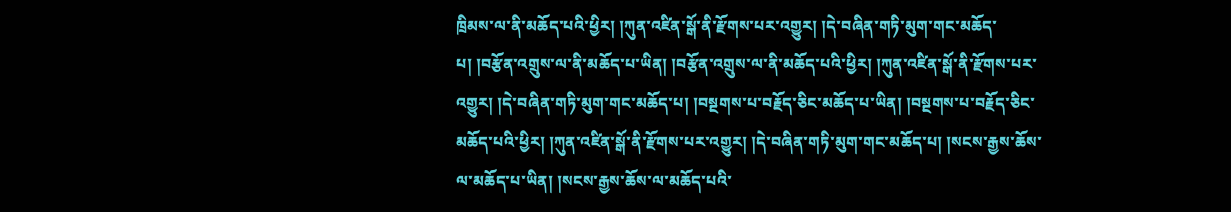ཁྲིམས་ལ་ནི་མཆོད་པའི་ཕྱིར། །ཀུན་འཛིན་སྒོ་ནི་རྫོགས་པར་འགྱུར། །དེ་བཞིན་གཏི་མུག་གང་མཆོད་པ། །བརྩོན་འགྲུས་ལ་ནི་མཆོད་པ་ཡིན། །བརྩོན་འགྲུས་ལ་ནི་མཆོད་པའི་ཕྱིར། །ཀུན་འཛིན་སྒོ་ནི་རྫོགས་པར་འགྱུར། །དེ་བཞིན་གཏི་མུག་གང་མཆོད་པ། །བསྔགས་པ་བརྗོད་ཅིང་མཆོད་པ་ཡིན། །བསྔགས་པ་བརྗོད་ཅིང་མཆོད་པའི་ཕྱིར། །ཀུན་འཛིན་སྒོ་ནི་རྫོགས་པར་འགྱུར། །དེ་བཞིན་གཏི་མུག་གང་མཆོད་པ། །སངས་རྒྱས་ཆོས་ལ་མཆོད་པ་ཡིན། །སངས་རྒྱས་ཆོས་ལ་མཆོད་པའི་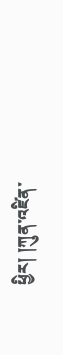ཕྱིར། །ཀུན་འཛིན་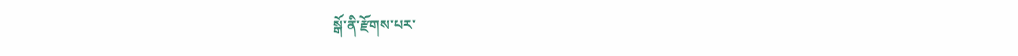སྒོ་ནི་རྫོགས་པར་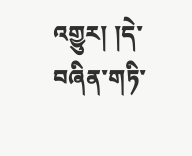འགྱུར། །དེ་བཞིན་གཏི་